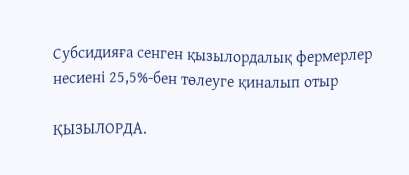Субсидияға сенген қызылордалық фермерлер несиені 25,5%-бен төлеуге қиналып отыр

ҚЫЗЫЛОРДА.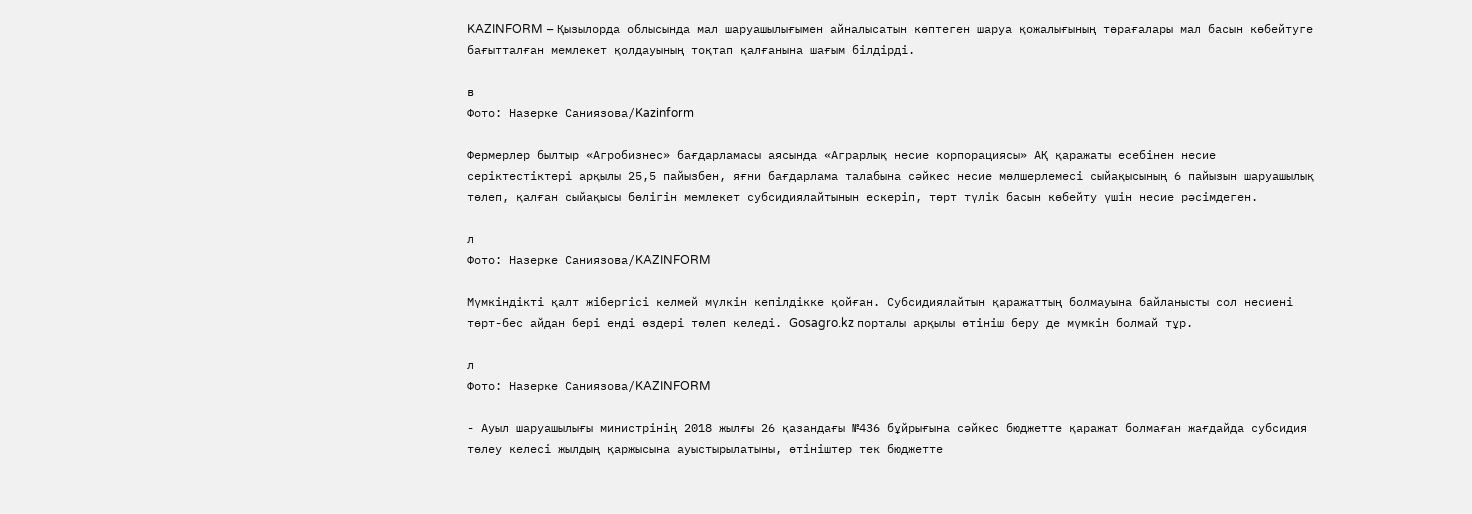KAZINFORM – Қызылорда облысында мал шаруашылығымен айналысатын көптеген шаруа қожалығының төрағалары мал басын көбейтуге бағытталған мемлекет қолдауының тоқтап қалғанына шағым білдірді.

в
Фото: Назерке Саниязова/Kazinform

Фермерлер былтыр «Агробизнес» бағдарламасы аясында «Аграрлық несие корпорациясы» АҚ қаражаты есебінен несие серіктестіктері арқылы 25,5 пайызбен, яғни бағдарлама талабына сәйкес несие мөлшерлемесі сыйақысының 6 пайызын шаруашылық төлеп, қалған сыйақысы бөлігін мемлекет субсидиялайтынын ескеріп, төрт түлік басын көбейту үшін несие рәсімдеген.

л
Фото: Назерке Саниязова/KAZINFORM

Мүмкіндікті қалт жібергісі келмей мүлкін кепілдікке қойған. Субсидиялайтын қаражаттың болмауына байланысты сол несиені төрт-бес айдан бері енді өздері төлеп келеді. Gosagro.kz порталы арқылы өтініш беру де мүмкін болмай тұр.

л
Фото: Назерке Саниязова/KAZINFORM

- Ауыл шаруашылығы министрінің 2018 жылғы 26 қазандағы №436 бұйрығына сәйкес бюджетте қаражат болмаған жағдайда субсидия төлеу келесі жылдың қаржысына ауыстырылатыны, өтініштер тек бюджетте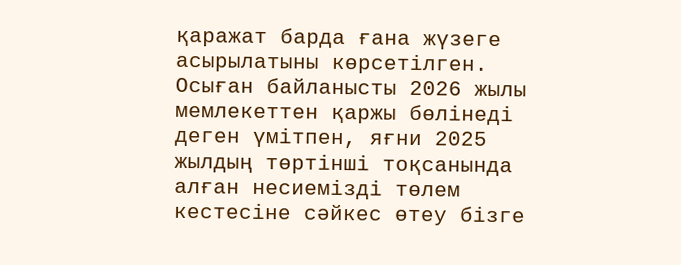қаражат барда ғана жүзеге асырылатыны көрсетілген. Осыған байланысты 2026 жылы мемлекеттен қаржы бөлінеді деген үмітпен, яғни 2025 жылдың төртінші тоқсанында алған несиемізді төлем кестесіне сәйкес өтеу бізге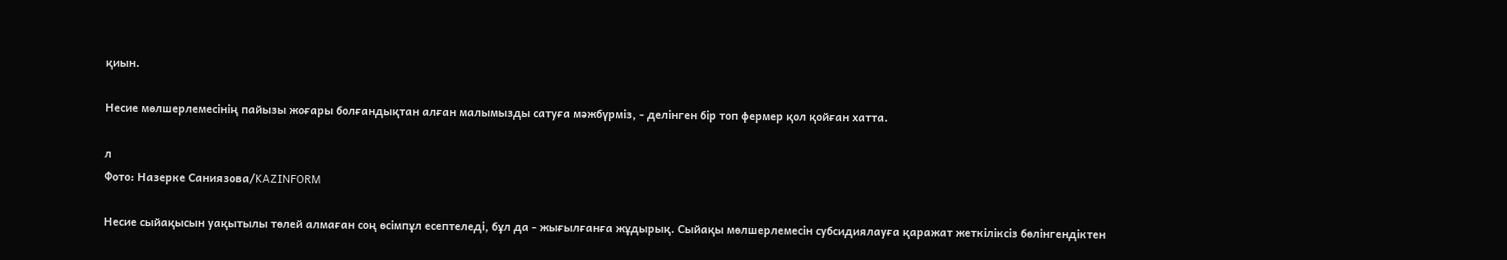қиын.

Несие мөлшерлемесінің пайызы жоғары болғандықтан алған малымызды сатуға мәжбүрміз, - делінген бір топ фермер қол қойған хатта.

л
Фото: Назерке Саниязова/KAZINFORM

Несие сыйақысын уақытылы төлей алмаған соң өсімпұл есептеледі, бұл да - жығылғанға жұдырық. Сыйақы мөлшерлемесін субсидиялауға қаражат жеткіліксіз бөлінгендіктен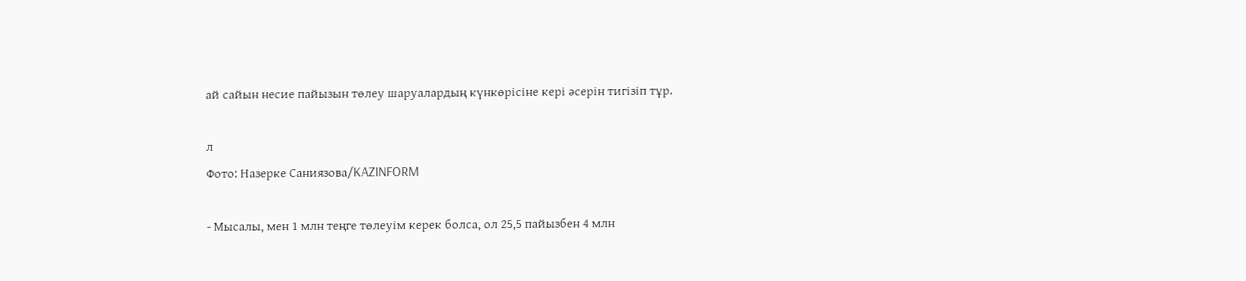ай сайын несие пайызын төлеу шаруалардың күнкөрісіне кері әсерін тигізіп тұр.

л
Фото: Назерке Саниязова/KAZINFORM

- Мысалы, мен 1 млн теңге төлеуім керек болса, ол 25,5 пайызбен 4 млн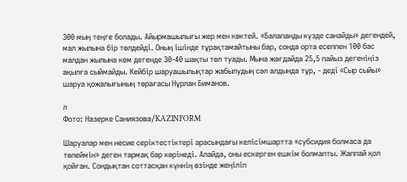300 мың теңге болады. Айырмашылығы жер мен көктей. «Балапанды күзде санайды» дегендей, мал жылына бір төлдейді. Оның ішінде тұрақтамайтыны бар, сонда орта есеппен 100 бас малдан жылына кем дегенде 30-40 шақты төл туады. Мына жағдайда 25,5 пайыз дегеніңіз ақылға сыймайды. Кейбір шаруашылықтар жабылудың сәл алдында тұр, - деді «Сыр сыйы» шаруа қожалығының төрағасы Нұрлан Биманов.

л
Фото: Назерке Саниязова/KAZINFORM

Шаруалар мен несие серіктестіктері арасындағы келісімшартта «субсидия болмаса да төлеймін» деген тармақ бар көрінеді. Алайда, оны ескерген ешкім болмапты. Жаппай қол қойған. Сондықтан соттасқан күннің өзінде жеңіліп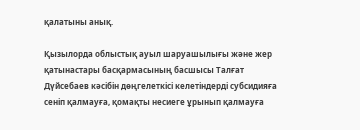қалатыны анық.

Қызылорда облыстық ауыл шаруашылығы және жер қатынастары басқармасының басшысы Талғат Дүйсебаев кәсібін дөңгелеткісі келетіндерді субсидияға сеніп қалмауға, қомақты несиеге ұрынып қалмауға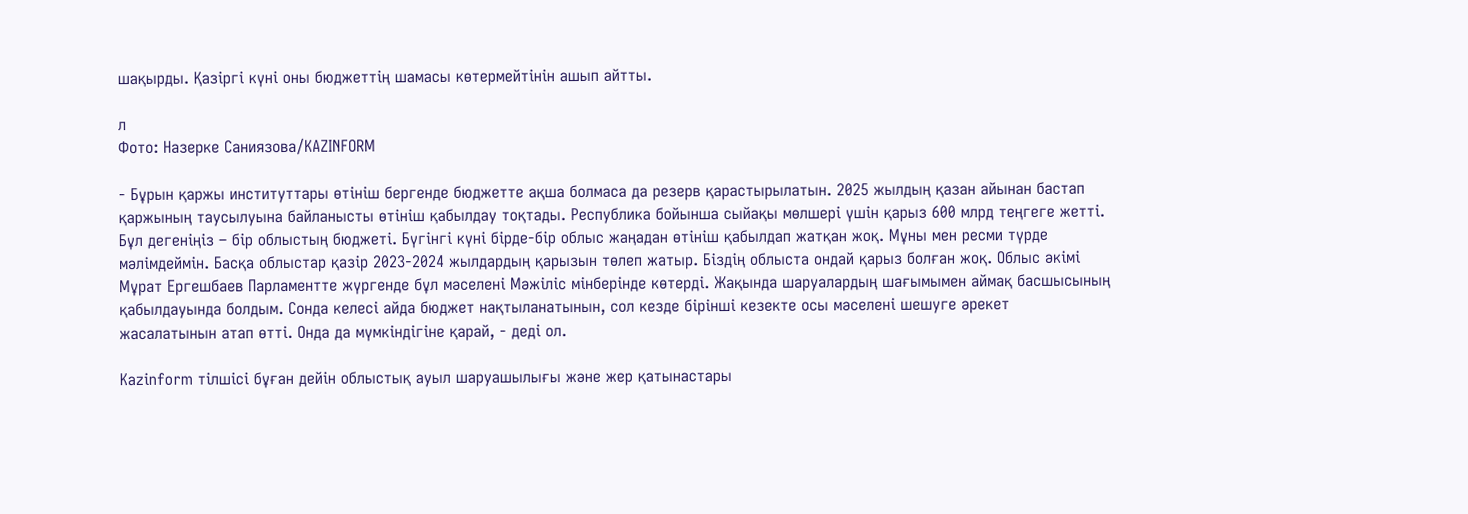шақырды. Қазіргі күні оны бюджеттің шамасы көтермейтінін ашып айтты.

л
Фото: Назерке Саниязова/KAZINFORM

- Бұрын қаржы институттары өтініш бергенде бюджетте ақша болмаса да резерв қарастырылатын. 2025 жылдың қазан айынан бастап қаржының таусылуына байланысты өтініш қабылдау тоқтады. Республика бойынша сыйақы мөлшері үшін қарыз 600 млрд теңгеге жетті. Бұл дегеніңіз – бір облыстың бюджеті. Бүгінгі күні бірде-бір облыс жаңадан өтініш қабылдап жатқан жоқ. Мұны мен ресми түрде мәлімдеймін. Басқа облыстар қазір 2023-2024 жылдардың қарызын төлеп жатыр. Біздің облыста ондай қарыз болған жоқ. Облыс әкімі Мұрат Ергешбаев Парламентте жүргенде бұл мәселені Мәжіліс мінберінде көтерді. Жақында шаруалардың шағымымен аймақ басшысының қабылдауында болдым. Сонда келесі айда бюджет нақтыланатынын, сол кезде бірінші кезекте осы мәселені шешуге әрекет жасалатынын атап өтті. Онда да мүмкіндігіне қарай, - деді ол.

Kazinform тілшісі бұған дейін облыстық ауыл шаруашылығы және жер қатынастары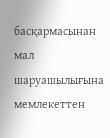басқармасынан мал шаруашылығына мемлекеттен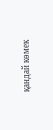қандай көмек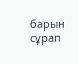барын сұрап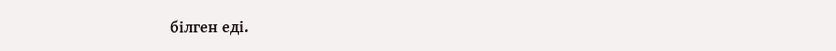білген еді.